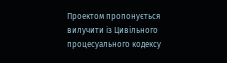Проектом пропонується вилучити із Цивільного процесуального кодексу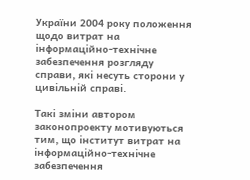України 2004 року положення щодо витрат на інформаційно-технічне забезпечення розгляду справи, які несуть сторони у цивільній справі.

Такі зміни автором законопроекту мотивуються тим, що інститут витрат на інформаційно-технічне забезпечення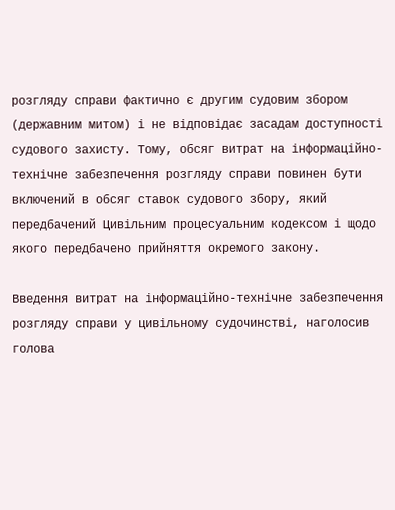розгляду справи фактично є другим судовим збором (державним митом) і не відповідає засадам доступності судового захисту. Тому, обсяг витрат на інформаційно-технічне забезпечення розгляду справи повинен бути включений в обсяг ставок судового збору, який передбачений Цивільним процесуальним кодексом і щодо якого передбачено прийняття окремого закону.

Введення витрат на інформаційно-технічне забезпечення розгляду справи у цивільному судочинстві, наголосив голова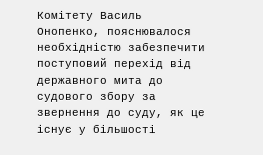Комітету Василь Онопенко, пояснювалося необхідністю забезпечити поступовий перехід від державного мита до судового збору за звернення до суду, як це існує у більшості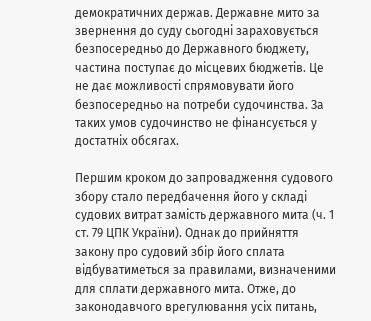демократичних держав. Державне мито за звернення до суду сьогодні зараховується безпосередньо до Державного бюджету, частина поступає до місцевих бюджетів. Це не дає можливості спрямовувати його безпосередньо на потреби судочинства. За таких умов судочинство не фінансується у достатніх обсягах.

Першим кроком до запровадження судового збору стало передбачення його у складі судових витрат замість державного мита (ч. 1 ст. 79 ЦПК України). Однак до прийняття закону про судовий збір його сплата відбуватиметься за правилами, визначеними для сплати державного мита. Отже, до законодавчого врегулювання усіх питань,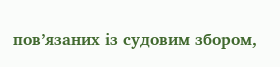пов’язаних із судовим збором,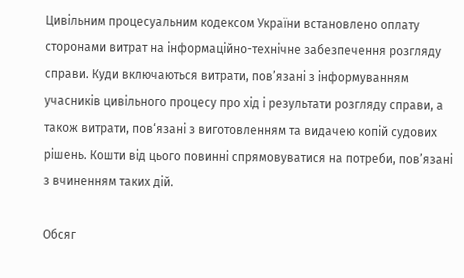Цивільним процесуальним кодексом України встановлено оплату сторонами витрат на інформаційно-технічне забезпечення розгляду справи. Куди включаються витрати, пов’язані з інформуванням учасників цивільного процесу про хід і результати розгляду справи, а також витрати, пов‘язані з виготовленням та видачею копій судових рішень. Кошти від цього повинні спрямовуватися на потреби, пов’язані з вчиненням таких дій.

Обсяг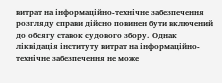витрат на інформаційно-технічне забезпечення розгляду справи дійсно повинен бути включений до обсягу ставок судового збору. Однак ліквідація інституту витрат на інформаційно-технічне забезпечення не може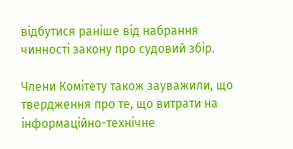відбутися раніше від набрання чинності закону про судовий збір.

Члени Комітету також зауважили, що твердження про те, що витрати на інформаційно-технічне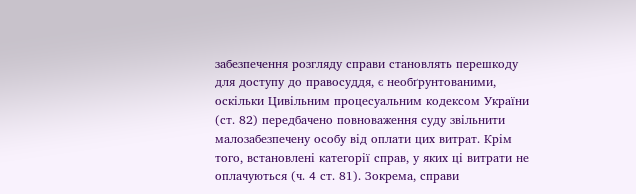забезпечення розгляду справи становлять перешкоду для доступу до правосуддя, є необґрунтованими, оскільки Цивільним процесуальним кодексом України (ст. 82) передбачено повноваження суду звільнити малозабезпечену особу від оплати цих витрат. Крім того, встановлені категорії справ, у яких ці витрати не оплачуються (ч. 4 ст. 81). Зокрема, справи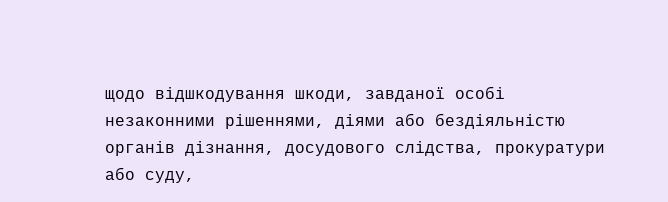щодо відшкодування шкоди, завданої особі незаконними рішеннями, діями або бездіяльністю органів дізнання, досудового слідства, прокуратури або суду,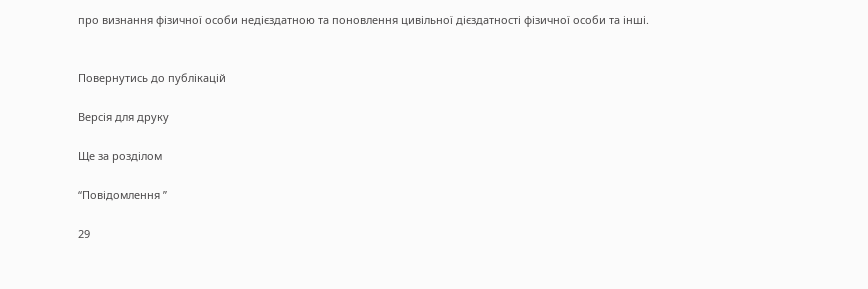про визнання фізичної особи недієздатною та поновлення цивільної дієздатності фізичної особи та інші.


Повернутись до публікацій

Версія для друку

Ще за розділом

“Повідомлення ”

29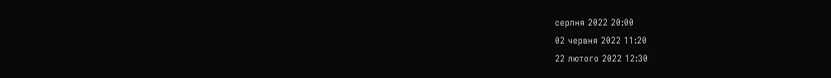серпня 2022 20:00
02 червня 2022 11:20
22 лютого 2022 12:30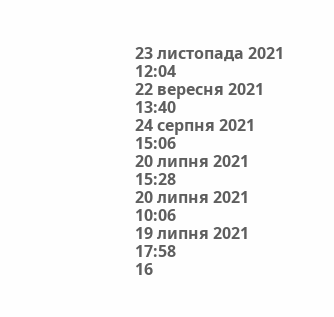23 листопада 2021 12:04
22 вересня 2021 13:40
24 серпня 2021 15:06
20 липня 2021 15:28
20 липня 2021 10:06
19 липня 2021 17:58
16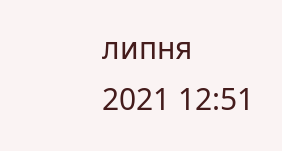липня 2021 12:51